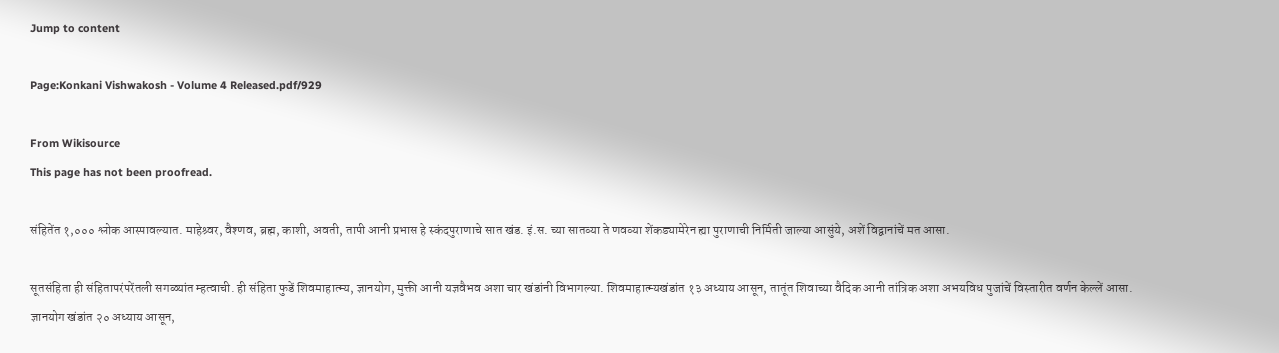Jump to content

Page:Konkani Vishwakosh - Volume 4 Released.pdf/929

From Wikisource
This page has not been proofread.

संहितेंत १,००० श्लोक आस्पावल्यात. माहेश्र्वर, वैश्णव, ब्रह्म, काशी, अवती, तापी आनी प्रभास हे स्कंदपुराणाचे सात खंड. इं.स. च्या सातव्या ते णवव्या शेंकड्यामेरेन ह्या पुराणाची निर्मिती जाल्या आसुंये, अशें विद्वानांचें मत आसा.

सूतसंहिता ही संहितापरंपरेंतली सगळ्यांत म्हत्वाची. ही संहिता फुडें शिवमाहात्म्य, ज्ञानयोग, मुक्ती आनी यज्ञवैभव अशा चार खंडांनी विभागल्या. शिवमाहात्म्यखंडांत १३ अध्याय आसून, तातूंत शिवाच्या वैदिक आनी तांत्रिक अशा अभयविध पुजांचें विस्तारीत वर्णन केल्लें आसा. ज्ञानयोग खंडांत २० अध्याय आसून,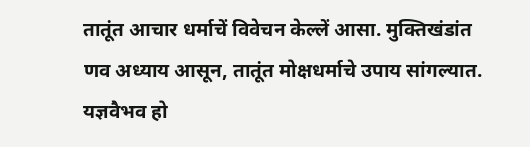तातूंत आचार धर्माचें विवेचन केल्लें आसा. मुक्तिखंडांत णव अध्याय आसून, तातूंत मोक्षधर्माचे उपाय सांगल्यात. यज्ञवैभव हो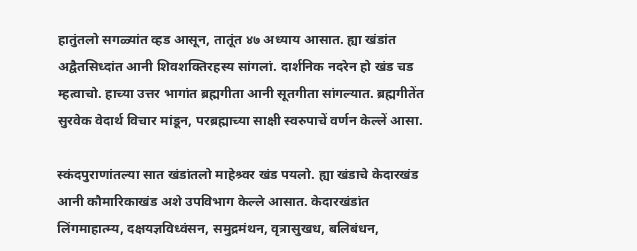हातुंतलो सगळ्यांत व्हड आसून, तातूंत ४७ अध्याय आसात. ह्या खंडांत अद्वैतसिध्दांत आनी शिवशक्तिरहस्य सांगलां. दार्शनिक नदरेन हो खंड चड म्हत्वाचो. हाच्या उत्तर भागांत ब्रह्मगीता आनी सूतगीता सांगल्यात. ब्रह्मगीतेंत सुरवेक वेदार्थ विचार मांडून, परब्रह्माच्या साक्षी स्वरुपाचें वर्णन केल्लें आसा.

स्कंदपुराणांतल्या सात खंडांतलो माहेश्र्वर खंड पयलो. ह्या खंडाचे केदारखंड आनी कौमारिकाखंड अशे उपविभाग केल्ले आसात. केदारखंडांत लिंगमाहात्म्य, दक्षयज्ञविध्वंसन, समुद्रमंथन, वृत्रासुखध, बलिबंधन,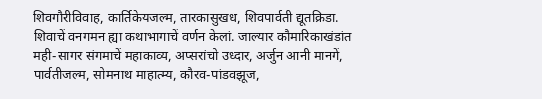शिवगौरीविवाह, कार्तिकेयजल्म, तारकासुखध, शिवपार्वती द्यूतक्रिडा. शिवाचें वनगमन ह्या कथाभागाचें वर्णन केलां. जाल्यार कौमारिकाखंडांत मही-सागर संगमाचें महाकाव्य, अप्सरांचो उध्दार, अर्जुन आनी मानगें, पार्वतीजल्म, सोमनाथ माहात्म्य, कौरव-पांडवझूज,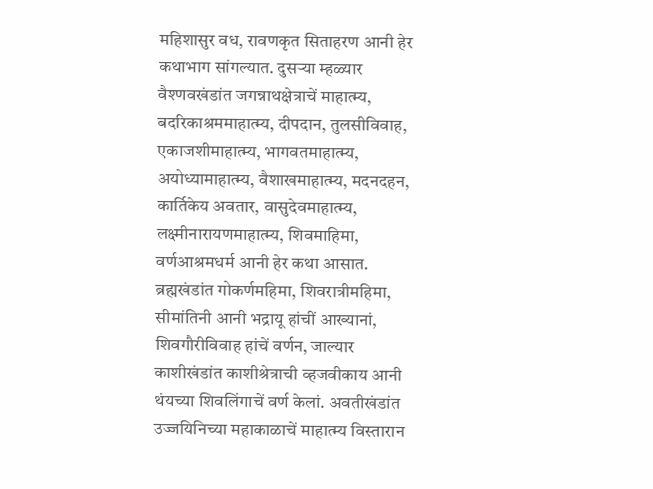महिशासुर वध, रावणकृत सिताहरण आनी हेर कथाभाग सांगल्यात. दुसऱ्या म्हळ्यार वैश्णवखंडांत जगन्नाथक्षेत्राचें माहात्म्य, बदरिकाश्रममाहात्म्य, दीपदान, तुलसीविवाह, एकाजशीमाहात्म्य, भागवतमाहात्म्य, अयोध्यामाहात्म्य, वैशाखमाहात्म्य, मदनदहन, कार्तिकेय अवतार, वासुदेवमाहात्म्य, लक्ष्मीनारायणमाहात्म्य, शिवमाहिमा, वर्णआश्रमधर्म आनी हेर कथा आसात. ब्रह्मखंडांत गोकर्णमहिमा, शिवरात्रीमहिमा, सीमांतिनी आनी भद्रायू हांचीं आख्यानां, शिवगौरीविवाह हांचें वर्णन, जाल्यार काशीखंडांत काशीश्रेत्राची व्हजवीकाय आनी थंयच्या शिवलिंगाचें वर्ण केलां. अवतीखंडांत उज्जयिनिच्या महाकाळाचें माहात्म्य विस्तारान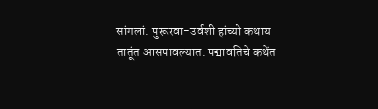सांगलां. पुरूरवा-उर्वशी हांच्यो कथाय तातूंत आसपावल्यात. पद्मावतिचे कथेंत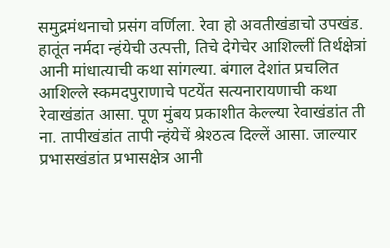समुद्रमंथनाचो प्रसंग वर्णिला. रेवा हो अवतीखंडाचो उपखंड. हातूंत नर्मदा न्हंयेची उत्पत्ती, तिचे देगेचेर आशिल्लीं तिर्थक्षेत्रां आनी मांधात्याची कथा सांगल्या. बंगाल देशांत प्रचलित आशिल्ले स्कमदपुराणाचे पटयेंत सत्यनारायणाची कथा रेवाखंडांत आसा. पूण मुंबय प्रकाशीत केल्ल्या रेवाखंडांत ती ना. तापीखंडांत तापी न्हंयेचें श्रेश्ठत्व दिल्लें आसा. जाल्यार प्रभासखंडांत प्रभासक्षेत्र आनी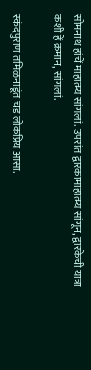सोमनाथ हांचें माहात्म्य सांगलां. उपरांत द्वारकामाहात्म्य सांगून, द्वारकेची यात्रा कशी हें क्रमान, सांगलां.

स्कंदपुराण तमिळनाडूंत चड लोकप्रिय आसा.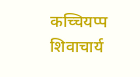कच्चियप्प शिवाचार्य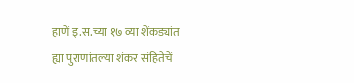हाणें इ.स.च्या १७ व्या शेंकड्यांत ह्या पुराणांतल्या शंकर संहितेचें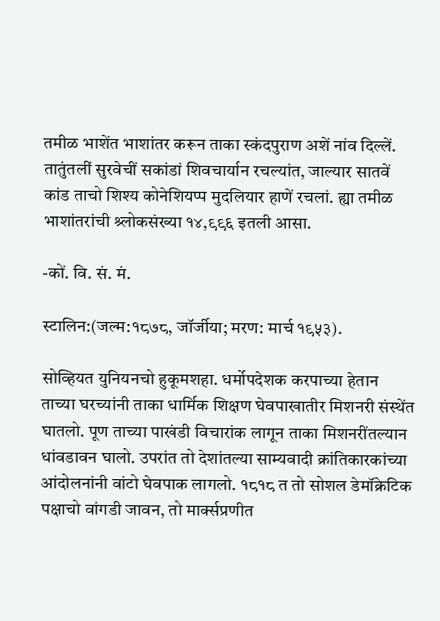तमीळ भाशेंत भाशांतर करून ताका स्कंदपुराण अशें नांव दिल्लें. तातुंतलीं सुरवेचीं सकांडां शिवचार्यान रचल्यांत, जाल्यार सातवें कांड ताचो शिश्य कोनेशियप्प मुदलियार हाणें रचलां. ह्या तमीळ भाशांतरांची श्र्लोकसंख्या १४,९९६ इतली आसा.

-कों. वि. सं. मं.

स्टालिन:(जल्म:१८७८, जॉर्जीया; मरण: मार्च १९५३).

सोव्हियत युनियनचो हुकूमशहा. धर्मोपदेशक करपाच्या हेतान ताच्या घरच्यांनी ताका धार्मिक शिक्षण घेवपाखातीर मिशनरी संस्थेंत घातलो. पूण ताच्या पाखंडी विचारांक लागून ताका मिशनरींतल्यान धांवडावन घालो. उपरांत तो देशांतल्या साम्यवादी क्रांतिकारकांच्या आंदोलनांनी वांटो घेवपाक लागलो. १८१८ त तो सोशल डेमॉक्रेटिक पक्षाचो वांगडी जावन, तो मार्क्सप्रणीत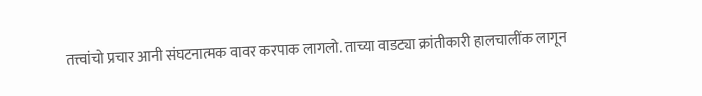तत्त्वांचो प्रचार आनी संघटनात्मक वावर करपाक लागलो. ताच्या वाडट्या क्रांतीकारी हालचालींक लागून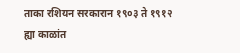ताका रशियन सरकारान १९०३ ते १९१२ ह्या काळांत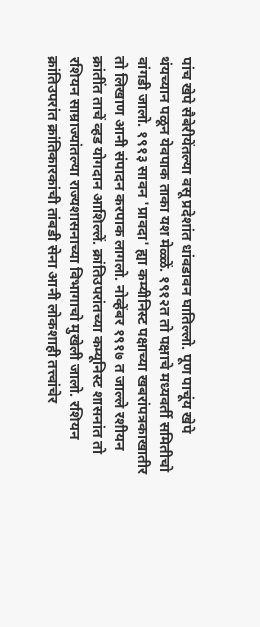पांच खेपे सैबेरीयेंतल्या वसू प्रदेशांत धांवडावन घातिल्लो. पूण पाचूंय खेपे थंयच्यान पळून येवपाक ताका यश मेळ्ळें. १९१२त तो पक्षाचे मध्यवर्ती समितीचो वांगडी जालो. १९१३ सावन 'प्रावदा' ह्या कम्यीनिस्ट पक्षाच्या खबरांपत्रकाखातीर तो लिखाण आनी संपादन करपाक लागलो. नोव्हेंबर १९१७ त जाल्ले रशीयन क्रांतींत ताचें व्हड योगदान आशिल्लें. क्रांतिउपरांतच्या कम्यूनिस्ट शासनांत तो रशियन साम्राज्यांतल्या राज्यशासनाच्या विभागाचो मुखेली जालो. रशियन क्रांतिउपरांत क्रांतिकारकांची तांबडी सेना आनी लोकशाही तत्त्वांचेर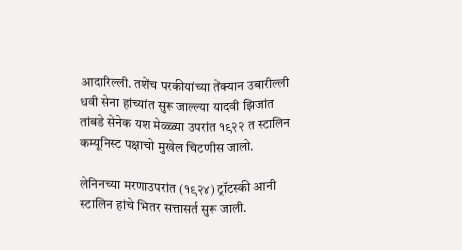आदारिल्ली. तशेंच परकीयांच्या तेंक्यान उबारील्ली धवी सेना हांच्यांत सुरू जाल्ल्या यादवी झिजांत तांबडे सेनेक यश मेळ्ळ्या उपरांत १९२२ त स्टालिन कम्यूनिस्ट पक्षाचो मुखेल चिटणीस जालो.

लेनिनच्या मरणाउपरांत (१९२४) ट्रॉटस्की आनी स्टालिन हांचे भितर सत्तासर्त सुरू जाली.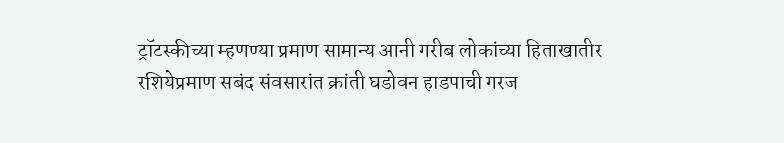ट्रॉटस्कीच्या म्हणण्या प्रमाण सामान्य आनी गरीब लोकांच्या हिताखातीर रशियेप्रमाण सबंद संवसारांत क्रांती घडोवन हाडपाची गरज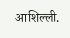आशिल्ली.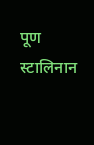पूण स्टालिनान